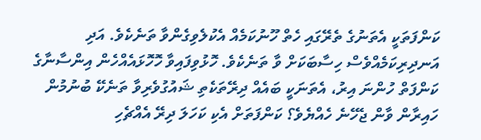ކަންފަތަކީ އެތަނުގެ ތެރޭގައި ހެތް ހޫނުކަމެއް އެކުލެވިގެންވާ ތަނެކެވެ. އަދި އަނދިރިކަމެއްވެސް ހިސާބަކަށް ވާ ތަނެކެވެ. ހޮޅުވިފައިވާ ހޮހޮޅައެއްހެން އިންސާނާގެ ކަންފަތް ހުންނަ އިރު، އެތަނަކީ ބައެއް ދިރޭތަކެތި ޝައުގުވެރިވާ ތަނެކޭ ބުނުމުން ހައިރާން ވާން ޖެހޭނެ ހެއްޔެވެ؟ ކަންފަތަށް އެކި ކަހަލަ ދިރޭ އެއްޗެހި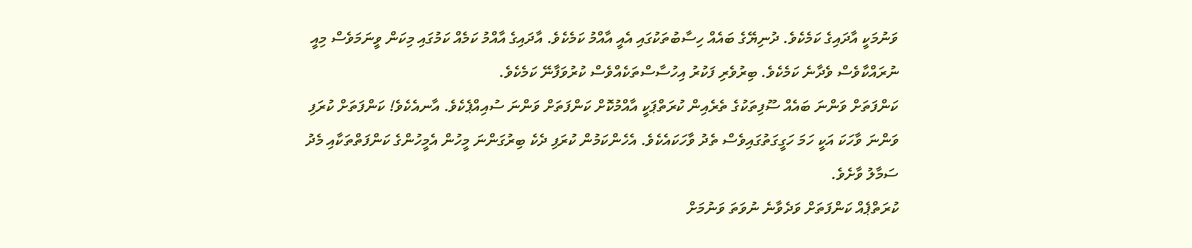ވަނުމަކީ އާދައިގެ ކަމެކެވެ. ދުނިޔޭގެ ބައެއް ހިސާބުތަކުގައި އެއީ އާއްމު ކަމެކެވެ. އާދައިގެ އާއްމު ކަމެއް ކަމުގައި މިކަން ވީނަމަވެސް މިއީ ނުރައްކާވެސް ވެދާނެ ކަމެކެވެ. ބިރުވެރި ފަކުރު އިހުސާސްތަކެއްވެސް ކުރުވަފާނޭ ކަމެކެވެ.
ކަންފަތަށް ވަންނަ ބައެއް ސޫފިތަކުގެ ތެރެއިން ކުރަތްޕަކީ އާއްމުކޮށް ކަންފަތަށް ވަންނަ ސުއިއްޕެކެވެ. އާނއެކެވެ! ކަންފަތަށް ކުރަފި ވަންނަ ވާހަކަ އަކީ ހަމަ ހަގީގަތުގައިވެސް ތެދު ވާހަކައެކެވެ. އެހެންކަމުން ކުރަފި ދެކެ ބިރުގަންނަ މީހުން އެމީހުންގެ ކަންފަތްތަކާއި މެދު ސަމާލު ވާށެވެ.
ކުރަތްޕެއް ކަންފަތަށް ވަދެވާނެ ނުވަތަ ވަނުމަށް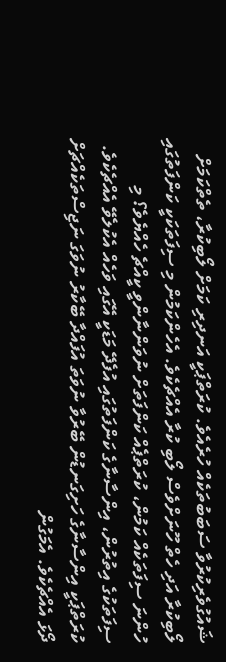ޝައުގުވެރިކުރުވާ ސަބަބުތަކެއް ހުރެއެވެ. ކުރަތްޕަކީ އަނދިރި ކަމަށް ލޯބިކުރާ، ތެތްކަމަށް ލޯބިކުރާ އަދި ހެތް ހޫނަށްވެސް ލޯބި ކުރާ އެއްޗެކެވެ. އެހެންކަމުން މި ސިފަތަކަކީ ކަންފަތުގައި ހުންނަ ސިފަތަކެއް ކަމުން، ކުރަތްޕެއް ކަންފަތަށް ނުވަންނާންވީ ކީއްޗެ ހެއްޔެވެ؟ މި ސިފަތަކުގެ އިތުރުން، އިންސާނާގެ ކަންފަތުގައި އުފެދޭ މަޑަކީ އޭގައި ވަހެއް އެކުލެވޭ އެއްޗެކެވެ. ކުރަތްޕަކީ އިންސާނާގެ ހަށިގަނޑުން ބޭރުވާ ނުވަތަ އުފައްދާ ބޭކާރު ނުވަގަ ނަޖިސްތަކެއްޗަށް ދޯޅަ އެއްޗެކެވެ. އެމަގުން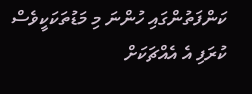ކަންފަތުންގައި ހުންނަ މި މަޑުތަކަކީވެސް ކުރަފި އެ އެއްޗަކަށް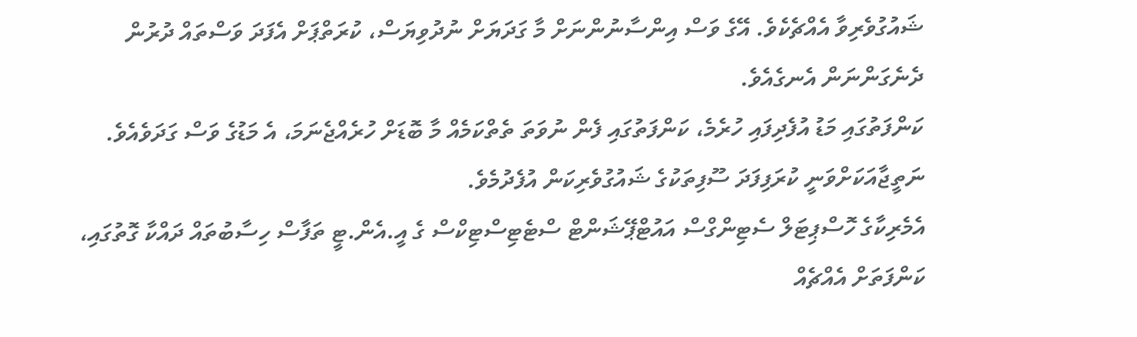ޝައުގުވެރިވާ އެއްޗެކެވެ. އޭގެ ވަސް އިންސާނުންނަށް މާ ގަދަޔަށް ނުދުވިޔަސް، ކުރަތްޕަށް އެފަދަ ވަސްތައް ދުރުން ދެނެގަންނަން އެނގެއެވެ.
ކަންފަތުގައި މަޑު އުފެދިފައި ހުރެމެ، ކަންފަތުގައި ފެން ނުވަތަ ތެތްކަމެއް މާ ބޮޑަށް ހުރެއްޖެނަމަ، އެ މަޑުގެ ވަސް ގަދަވެއެވެ. ނަތީޖާއަކަށްވަނީ ކުރަފިފަދަ ސޫފިތަކުގެ ޝައުގުވެރިކަން އުފެދުމެވެ.
އެމެރިކާގެ ހޮސްޕިޓަލް ސެޓިންގްސް އައުޓްޕޭޝަންޓް ސްޓެޓިސްޓިކްސް ގެ އީ.އެން.ޓީ ތަފާސް ހިސާބުތައް ދައްކާ ގޮތުގައި، ކަންފަތަށް އެއްޗެއް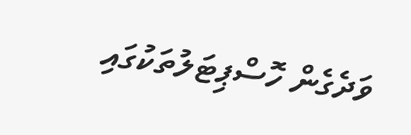ވަދެގެން ހޮސްޕިޓަލުތަކުގައި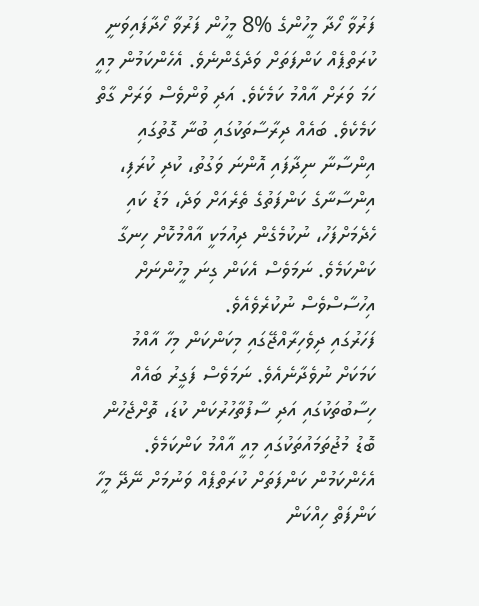ފަރުވާ ހޯދާ މީހުންގެ %8 މީހުން ފަރުވާ ހޯދާފައިވަނީ ކުރަތްޕެއް ކަންފަތަށް ވަދެގެންނެވެ. އެހެންކަމުން މިއީ ހަމަ ވަރަށް އާއްމު ކަމެކެވެ. އަދި ވުންވެސް ވަރަށް ގާތް ކަމެކެވެ. ބައެއް ދިރާސާތަކުގައި ބުނާ ގޮތުގައި އިންސާނާ ނިދާފައި އޮންނަ ވަގުތު، ކުދި ކުރަފި، އިންސާނާގެ ކަންފަތުގެ ތެރެއަށް ވަދެ، މަޑު ކައި ހެދެމަށްފަހު، ނުކުމެގެން ދިއުމަކީ އާއްމުކޮށް ހިނގާ ކަންކަމެވެ. ނަމަވެސް އެކަން ގިނަ މީހުންނަށް އިހުސާސްވެސް ނުކުރެވެއެވެ.
ފަހަރުގައި ދިވެހިރާއްޖޭގައި މިކަންކަން މިހާ އާއްމު ކަމަކަށް ނުވެދާނެއެވެ. ނަމަވެސް ފަގީރު ބައެއް ހިސާބުތަކުގައި އަދި ސާފުތާހުރުކަން ކުޑަ، ތޮށްޖެހުން ބޮޑު މުޖުތަމައުތަކުގައި މިއީ އާއްމު ކަންކަމެވެ. އެހެންކަމުން ކަންފަތަށް ކުރަތްޕެއް ވަނުމަށް ނޭދޭ މީހާ ކަންފަތް ހިއްކަން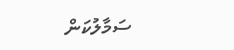ސަމާލުކަން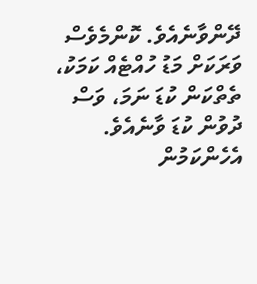ދޭންވާނެއެވެ. ކޮންމެވެސް ވަރަކަށް މަޑު ހުއްޓެއް ކަމަކު، ތެތްކަން ކުޑަ ނަމަ، ވަސް ދުވުން ކުޑަ ވާނެއެވެ. އެހެންކަމުން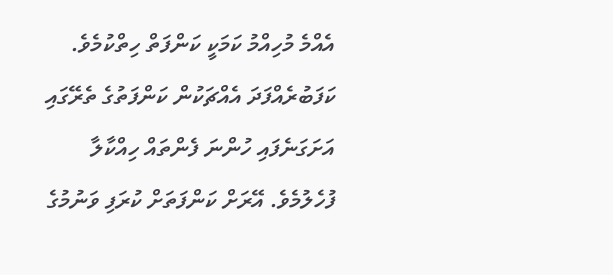އެއްމެ މުހިއްމު ކަމަކީ ކަންފަތް ހިތްކުމެވެ. ކަފަބުރެއްފަދަ އެއްޗަކުން ކަންފަތުގެ ތެރޭގައި އަށަގަނެފައި ހުންނަ ފެންތައް ހިއްކާލާ ފުހެލުމެވެ. އޭރަށް ކަންފަތަށް ކުރަފި ވަނުމުގެ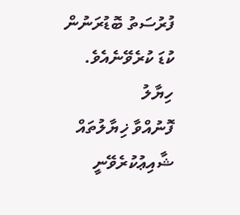ފުރުސަތު ބޮޑުރަނުން ކުޑަ ކުރެވޭނެއެވެ.
ހިޔާލު
ފޮނުއްވާ ޚިޔާލުތައް ޝާއިޢުކުރެވޭނީ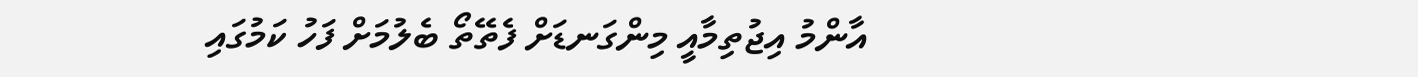އާންމު އިޖުތިމާއީ މިންގަނޑަށް ފެތޭތޯ ބެލުމަށް ފަހު ކަމުގައި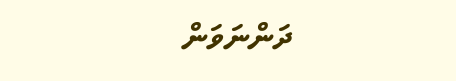ދަންނަވަން